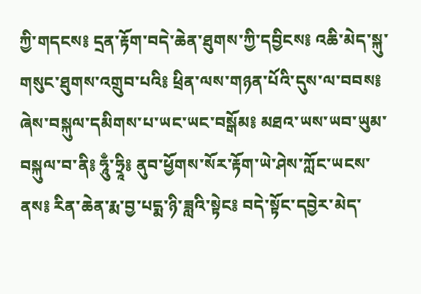ཀྱི་གདངས༔ དྲན་རྟོག་བདེ་ཆེན་ཐུགས་ཀྱི་དབྱིངས༔ འཆི་མེད་སྐུ་གསུང་ཐུགས་འགྲུབ་པའི༔ ཕྲིན་ལས་གཉན་པོའི་དུས་ལ་བབས༔ ཞེས་བསྐུལ་དམིགས་པ་ཡང་ཡང་བསྒོམ༔ མཐའ་ཡས་ཡབ་ཡུམ་བསྐུལ་བ་ནི༔ ཧཱུྃ་ཧྲཱི༔ ནུབ་ཕྱོགས་སོར་རྟོག་ཡེ་ཤེས་ཀློང་ཡངས་ནས༔ རིན་ཆེན་རྨ་བྱ་པདྨ་ཉི་ཟླའི་སྟེང༔ བདེ་སྟོང་དབྱེར་མེད་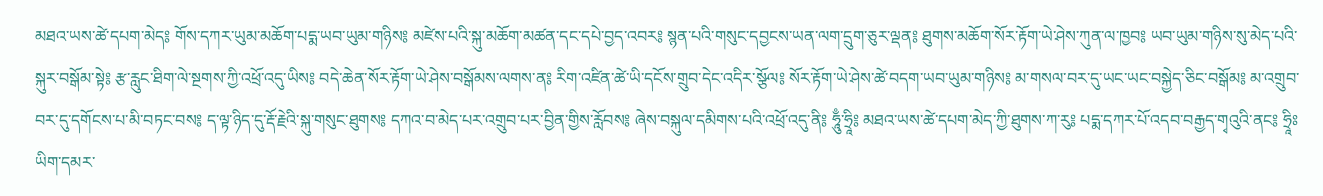མཐའ་ཡས་ཚེ་དཔག་མེད༔ གོས་དཀར་ཡུམ་མཆོག་པདྨ་ཡབ་ཡུམ་གཉིས༔ མཛེས་པའི་སྐུ་མཆོག་མཚན་དང་དཔེ་བྱད་འབར༔ སྙན་པའི་གསུང་དབྱངས་ཡན་ལག་དྲུག་ཅུར་ལྡན༔ ཐུགས་མཆོག་སོར་རྟོག་ཡེ་ཤེས་ཀུན་ལ་ཁྱབ༔ ཡབ་ཡུམ་གཉིས་སུ་མེད་པའི་སྐུར་བསྒོམ་སྟེ༔ རྩ་རླུང་ཐིག་ལེ་སྔགས་ཀྱི་འཕྲོ་འདུ་ཡིས༔ བདེ་ཆེན་སོར་རྟོག་ཡེ་ཤེས་བསྒོམས་ལགས་ན༔ རིག་འཛིན་ཚེ་ཡི་དངོས་གྲུབ་དེང་འདིར་སྩོལ༔ སོར་རྟོག་ཡེ་ཤེས་ཚེ་བདག་ཡབ་ཡུམ་གཉིས༔ མ་གསལ་བར་དུ་ཡང་ཡང་བསྐྱེད་ཅིང་བསྒོམ༔ མ་འགྲུབ་བར་དུ་དགོངས་པ་མི་བཏང་བས༔ ད་ལྟ་ཉིད་དུ་རྡོ་རྗེའི་སྐུ་གསུང་ཐུགས༔ དཀའ་བ་མེད་པར་འགྲུབ་པར་བྱིན་གྱིས་རློབས༔ ཞེས་བསྐུལ་དམིགས་པའི་འཕྲོ་འདུ་ནི༔ ཧཱུྃ་ཧྲཱི༔ མཐའ་ཡས་ཚེ་དཔག་མེད་ཀྱི་ཐུགས་ཀ་རུ༔ པདྨ་དཀར་པོ་འདབ་བརྒྱད་གྭའུའི་ནང༔ ཧྲཱིཿཡིག་དམར་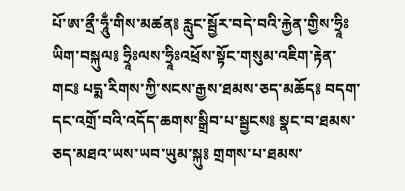པོ་ཨ་ནྲྀ་ཧཱུྃ་གིས་མཚན༔ རླུང་སྦྱོར་བདེ་བའི་རྐྱེན་གྱིས་ཧྲཱིཿཡིག་བསྐུལ༔ ཧྲཱིཿལས་ཧྲཱིཿའཕྲོས་སྟོང་གསུམ་འཇིག་རྟེན་གང༔ པདྨ་རིགས་ཀྱི་སངས་རྒྱས་ཐམས་ཅད་མཆོད༔ བདག་དང་འགྲོ་བའི་འདོད་ཆགས་སྒྲིབ་པ་སྦྱངས༔ སྣང་བ་ཐམས་ཅད་མཐའ་ཡས་ཡབ་ཡུམ་སྐུ༔ གྲགས་པ་ཐམས་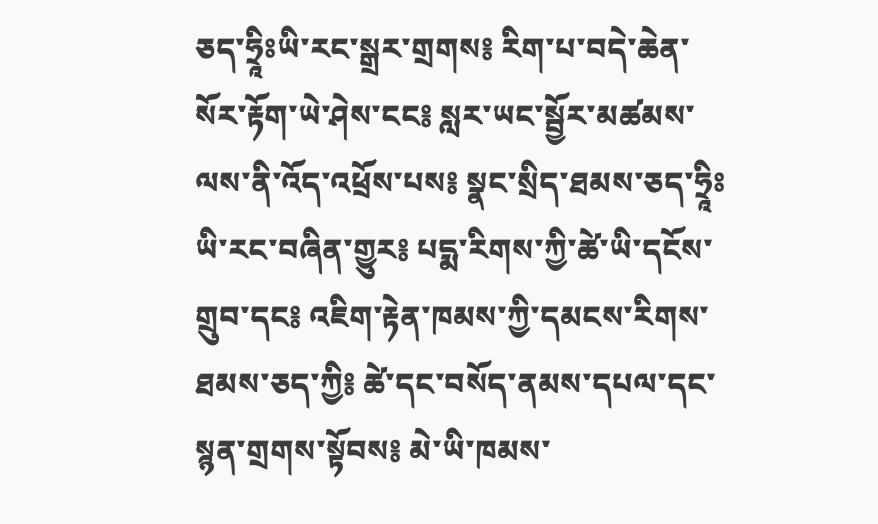ཅད་ཧྲཱིཿཡི་རང་སྒྲར་གྲགས༔ རིག་པ་བདེ་ཆེན་སོར་རྟོག་ཡེ་ཤེས་ངང༔ སླར་ཡང་སྦྱོར་མཚམས་ལས་ནི་འོད་འཕྲོས་པས༔ སྣང་སྲིད་ཐམས་ཅད་ཧྲཱིཿཡི་རང་བཞིན་གྱུར༔ པདྨ་རིགས་ཀྱི་ཚེ་ཡི་དངོས་གྲུབ་དང༔ འཇིག་རྟེན་ཁམས་ཀྱི་དམངས་རིགས་ཐམས་ཅད་ཀྱི༔ ཚེ་དང་བསོད་ནམས་དཔལ་དང་སྙན་གྲགས་སྟོབས༔ མེ་ཡི་ཁམས་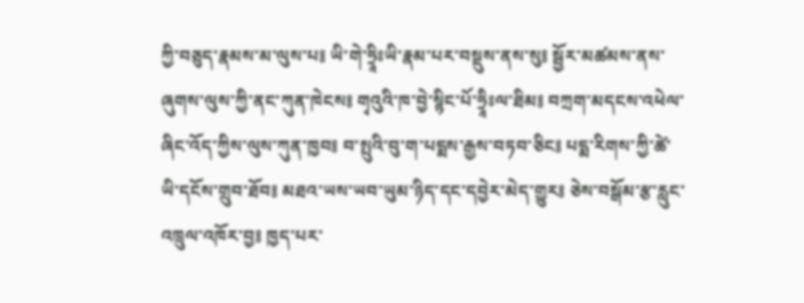ཀྱི་བཅུད་རྣམས་མ་ལུས་པ༔ ཡི་གེ་ཧྲཱིཿཡི་རྣམ་པར་བསྡུས་ནས་སུ༔ སྦྱོར་མཚམས་ནས་ཞུགས་ལུས་ཀྱི་ནང་ཀུན་ཁེངས༔ གྭའུའི་ཁ་བྱེ་སྙིང་པོ་ཧྲཱིཿལ་ཐིམ༔ བཀྲག་མདངས་འཕེལ་ཞིང་འོད་ཀྱིས་ལུས་ཀུན་ཁྱབ༔ བ་སྤུའི་བུ་ག་པདྨས་རྒྱས་བཏབ་ཅིང༔ པདྨ་རིགས་ཀྱི་ཚེ་ཡི་དངོས་གྲུབ་ཐོབ༔ མཐའ་ཡས་ཡབ་ཡུམ་ཉིད་དང་དབྱེར་མེད་གྱུར༔ ཅེས་བསྒོམ་རྩ་རླུང་འཁྲུལ་འཁོར་བྱ༔ ཁྱད་པར་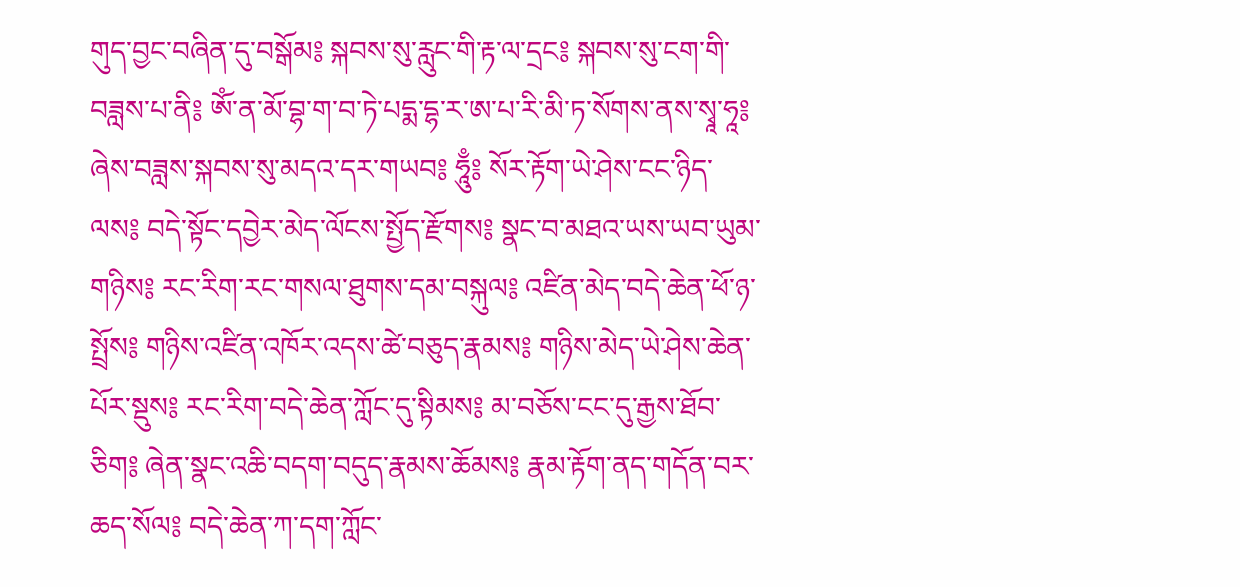གུད་བྱང་བཞིན་དུ་བསྒོམ༔ སྐབས་སུ་རླུང་གི་རྟ་ལ་དྲང༔ སྐབས་སུ་ངག་གི་བཟླས་པ་ནི༔ ཨོཾ་ན་མོ་བྷ་ག་བ་ཏེ་པདྨ་དྷ་ར་ཨ་པ་རི་མི་ཏ་སོགས་ནས་སྭཱ་ཧཱ༔ ཞེས་བཟླས་སྐབས་སུ་མདའ་དར་གཡབ༔ ཧཱུྃ༔ སོར་རྟོག་ཡེ་ཤེས་ངང་ཉིད་ལས༔ བདེ་སྟོང་དབྱེར་མེད་ལོངས་སྤྱོད་རྫོགས༔ སྣང་བ་མཐའ་ཡས་ཡབ་ཡུམ་གཉིས༔ རང་རིག་རང་གསལ་ཐུགས་དམ་བསྐུལ༔ འཛིན་མེད་བདེ་ཆེན་ཕོ་ཉ་སྤྲོས༔ གཉིས་འཛིན་འཁོར་འདས་ཚེ་བཅུད་རྣམས༔ གཉིས་མེད་ཡེ་ཤེས་ཆེན་པོར་སྡུས༔ རང་རིག་བདེ་ཆེན་ཀློང་དུ་སྟིམས༔ མ་བཅོས་ངང་དུ་རྒྱས་ཐོབ་ཅིག༔ ཞེན་སྣང་འཆི་བདག་བདུད་རྣམས་ཆོམས༔ རྣམ་རྟོག་ནད་གདོན་བར་ཆད་སོལ༔ བདེ་ཆེན་ཀ་དག་ཀློང་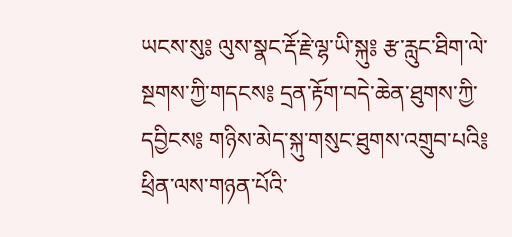ཡངས་སུ༔ ལུས་སྣང་རྡོ་རྗེ་ལྷ་ཡི་སྐུ༔ རྩ་རླུང་ཐིག་ལེ་སྔགས་ཀྱི་གདངས༔ དྲན་རྟོག་བདེ་ཆེན་ཐུགས་ཀྱི་དབྱིངས༔ གཉིས་མེད་སྐུ་གསུང་ཐུགས་འགྲུབ་པའི༔ ཕྲིན་ལས་གཉན་པོའི་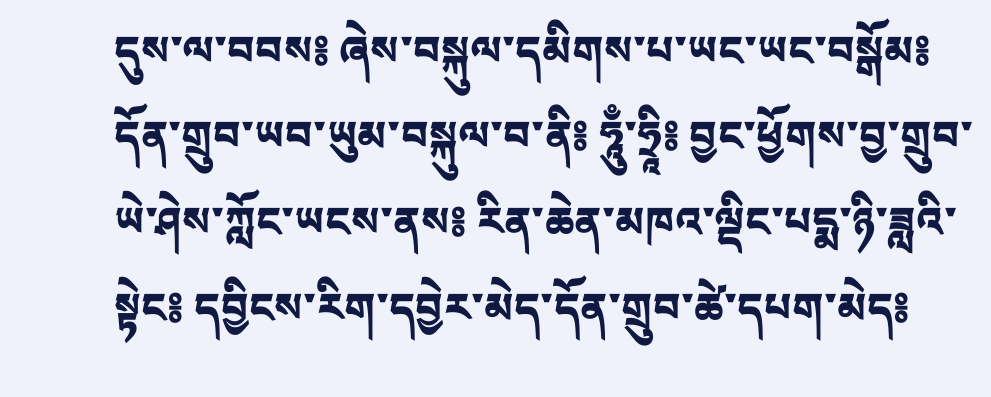དུས་ལ་བབས༔ ཞེས་བསྐུལ་དམིགས་པ་ཡང་ཡང་བསྒོམ༔ དོན་གྲུབ་ཡབ་ཡུམ་བསྐུལ་བ་ནི༔ ཧཱུྃ་ཧྲཱི༔ བྱང་ཕྱོགས་བྱ་གྲུབ་ཡེ་ཤེས་ཀློང་ཡངས་ནས༔ རིན་ཆེན་མཁའ་ལྡིང་པདྨ་ཉི་ཟླའི་སྟེང༔ དབྱིངས་རིག་དབྱེར་མེད་དོན་གྲུབ་ཚེ་དཔག་མེད༔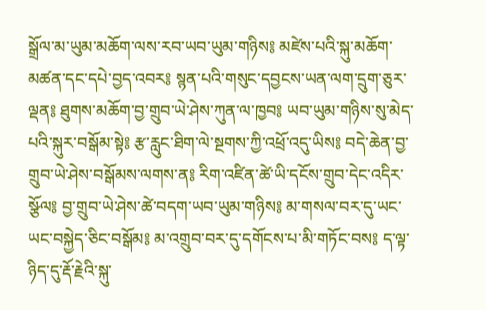སྒྲོལ་མ་ཡུམ་མཆོག་ལས་རབ་ཡབ་ཡུམ་གཉིས༔ མཛེས་པའི་སྐུ་མཆོག་མཚན་དང་དཔེ་བྱད་འབར༔ སྙན་པའི་གསུང་དབྱངས་ཡན་ལག་དྲུག་ཅུར་ལྡན༔ ཐུགས་མཆོག་བྱ་གྲུབ་ཡེ་ཤེས་ཀུན་ལ་ཁྱབ༔ ཡབ་ཡུམ་གཉིས་སུ་མེད་པའི་སྐུར་བསྒོམ་སྟེ༔ རྩ་རླུང་ཐིག་ལེ་སྔགས་ཀྱི་འཕྲོ་འདུ་ཡིས༔ བདེ་ཆེན་བྱ་གྲུབ་ཡེ་ཤེས་བསྒོམས་ལགས་ན༔ རིག་འཛིན་ཚེ་ཡི་དངོས་གྲུབ་དེང་འདིར་སྩོལ༔ བྱ་གྲུབ་ཡེ་ཤེས་ཚེ་བདག་ཡབ་ཡུམ་གཉིས༔ མ་གསལ་བར་དུ་ཡང་ཡང་བསྐྱེད་ཅིང་བསྒོམ༔ མ་འགྲུབ་བར་དུ་དགོངས་པ་མི་གཏོང་བས༔ ད་ལྟ་ཉིད་དུ་རྡོ་རྗེའི་སྐུ་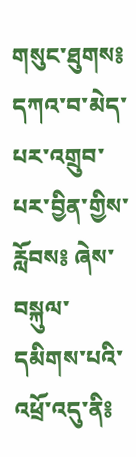གསུང་ཐུགས༔ དཀའ་བ་མེད་པར་འགྲུབ་པར་བྱིན་གྱིས་རློབས༔ ཞེས་བསྐུལ་དམིགས་པའི་འཕྲོ་འདུ་ནི༔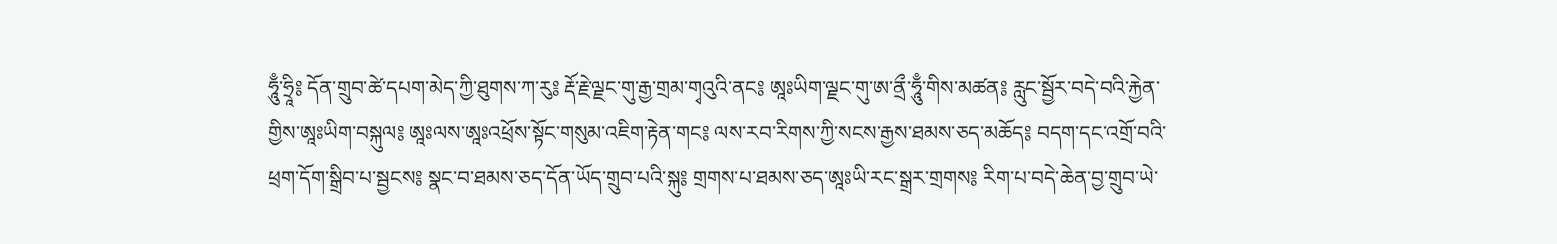ཧཱུྃ་ཧྲཱི༔ དོན་གྲུབ་ཚེ་དཔག་མེད་ཀྱི་ཐུགས་ཀ་རུ༔ རྡོ་རྗེ་ལྗང་གུ་རྒྱ་གྲམ་གྭའུའི་ནང༔ ཨཱཿཡིག་ལྗང་གུ་ཨ་ནྲྀ་ཧཱུྃ་གིས་མཚན༔ རླུང་སྦྱོར་བདེ་བའི་རྐྱེན་གྱིས་ཨཱཿཡིག་བསྐུལ༔ ཨཱཿལས་ཨཱཿའཕྲོས་སྟོང་གསུམ་འཇིག་རྟེན་གང༔ ལས་རབ་རིགས་ཀྱི་སངས་རྒྱས་ཐམས་ཅད་མཆོད༔ བདག་དང་འགྲོ་བའི་ཕྲག་དོག་སྒྲིབ་པ་སྦྱངས༔ སྣང་བ་ཐམས་ཅད་དོན་ཡོད་གྲུབ་པའི་སྐུ༔ གྲགས་པ་ཐམས་ཅད་ཨཱཿཡི་རང་སྒྲར་གྲགས༔ རིག་པ་བདེ་ཆེན་བྱ་གྲུབ་ཡེ་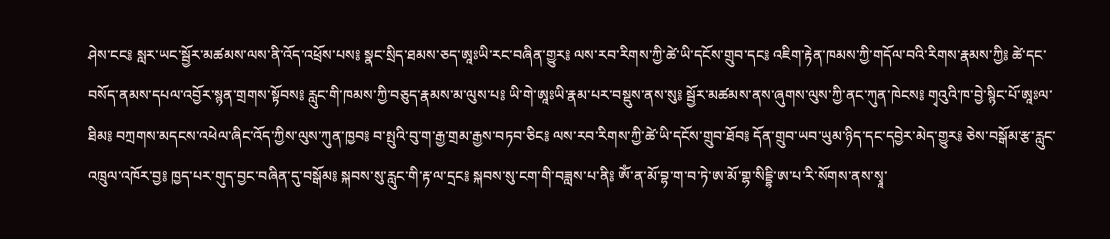ཤེས་ངང༔ སླར་ཡང་སྦྱོར་མཚམས་ལས་ནི་འོད་འཕྲོས་པས༔ སྣང་སྲིད་ཐམས་ཅད་ཨཱཿཡི་རང་བཞིན་གྱུར༔ ལས་རབ་རིགས་ཀྱི་ཚེ་ཡི་དངོས་གྲུབ་དང༔ འཇིག་རྟེན་ཁམས་ཀྱི་གདོལ་བའི་རིགས་རྣམས་ཀྱི༔ ཚེ་དང་བསོད་ནམས་དཔལ་འབྱོར་སྙན་གྲགས་སྟོབས༔ རླུང་གི་ཁམས་ཀྱི་བཅུད་རྣམས་མ་ལུས་པ༔ ཡི་གེ་ཨཱཿཡི་རྣམ་པར་བསྡུས་ནས་སུ༔ སྦྱོར་མཚམས་ནས་ཞུགས་ལུས་ཀྱི་ནང་ཀུན་ཁེངས༔ གྭའུའི་ཁ་བྱེ་སྙིང་པོ་ཨཱཿལ་ཐིམ༔ བཀྲགས་མདངས་འཕེལ་ཞིང་འོད་ཀྱིས་ལུས་ཀུན་ཁྱབ༔ བ་སྤུའི་བུ་ག་རྒྱ་གྲམ་རྒྱས་བཏབ་ཅིང༔ ལས་རབ་རིགས་ཀྱི་ཚེ་ཡི་དངོས་གྲུབ་ཐོབ༔ དོན་གྲུབ་ཡབ་ཡུམ་ཉིད་དང་དབྱེར་མེད་གྱུར༔ ཅེས་བསྒོམ་རྩ་རླུང་འཁྲུལ་འཁོར་བྱ༔ ཁྱད་པར་གུད་བྱང་བཞིན་དུ་བསྒོམ༔ སྐབས་སུ་རླུང་གི་རྟ་ལ་དྲང༔ སྐབས་སུ་ངག་གི་བཟླས་པ་ནི༔ ཨོཾ་ན་མོ་བྷ་ག་བ་ཏེ་ཨ་མོ་གྷ་སིདྡྷི་ཨ་པ་རི་སོགས་ནས་སྭཱ་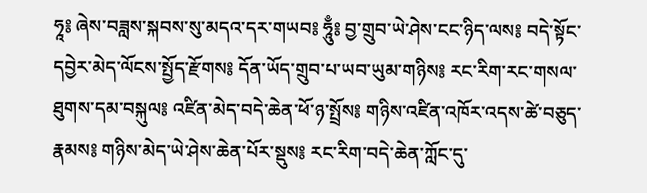ཧཱ༔ ཞེས་བཟླས་སྐབས་སུ་མདའ་དར་གཡབ༔ ཧཱུྃ༔ བྱ་གྲུབ་ཡེ་ཤེས་ངང་ཉིད་ལས༔ བདེ་སྟོང་དབྱེར་མེད་ལོངས་སྤྱོད་རྫོགས༔ དོན་ཡོད་གྲུབ་པ་ཡབ་ཡུམ་གཉིས༔ རང་རིག་རང་གསལ་ཐུགས་དམ་བསྐུལ༔ འཛིན་མེད་བདེ་ཆེན་ཕོ་ཉ་སྤྲོས༔ གཉིས་འཛིན་འཁོར་འདས་ཚེ་བཅུད་རྣམས༔ གཉིས་མེད་ཡེ་ཤེས་ཆེན་པོར་སྡུས༔ རང་རིག་བདེ་ཆེན་ཀློང་དུ་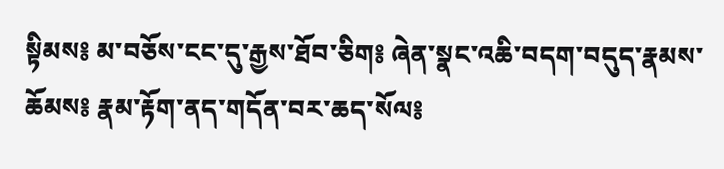སྟིམས༔ མ་བཅོས་ངང་དུ་རྒྱས་ཐོབ་ཅིག༔ ཞེན་སྣང་འཆི་བདག་བདུད་རྣམས་ཆོམས༔ རྣམ་རྟོག་ནད་གདོན་བར་ཆད་སོལ༔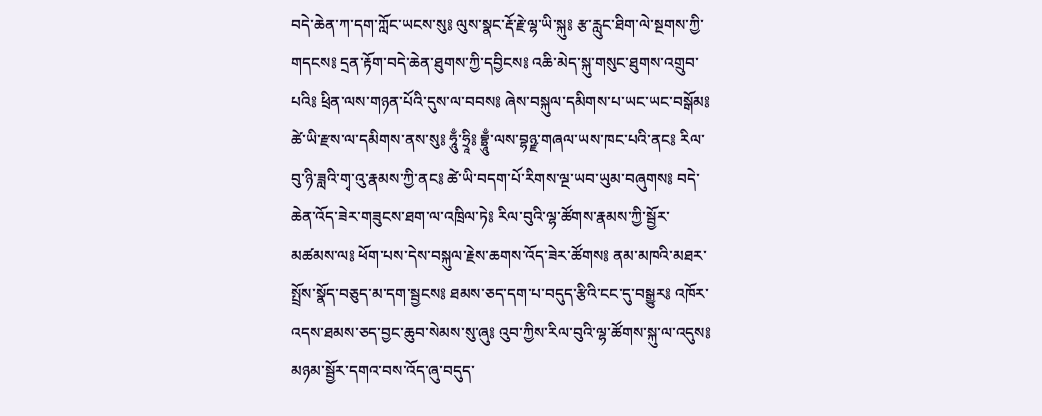བདེ་ཆེན་ཀ་དག་ཀློང་ཡངས་སུ༔ ལུས་སྣང་རྡོ་རྗེ་ལྷ་ཡི་སྐུ༔ རྩ་རླུང་ཐིག་ལེ་སྔགས་ཀྱི་གདངས༔ དྲན་རྟོག་བདེ་ཆེན་ཐུགས་ཀྱི་དབྱིངས༔ འཆི་མེད་སྐུ་གསུང་ཐུགས་འགྲུབ་པའི༔ ཕྲིན་ལས་གཉན་པོའི་དུས་ལ་བབས༔ ཞེས་བསྐུལ་དམིགས་པ་ཡང་ཡང་བསྒོམ༔ ཚེ་ཡི་རྫས་ལ་དམིགས་ནས་སུ༔ ཧཱུྃ་ཧྲཱི༔ བྷྲཱུྃ་ལས་བྷཉྫ་གཞལ་ཡས་ཁང་པའི་ནང༔ རིལ་བུ་ཉི་ཟླའི་གྭ་འུ་རྣམས་ཀྱི་ནང༔ ཚེ་ཡི་བདག་པོ་རིགས་ལྔ་ཡབ་ཡུམ་བཞུགས༔ བདེ་ཆེན་འོད་ཟེར་གཟུངས་ཐག་ལ་འཁྲིལ་ཏེ༔ རིལ་བུའི་ལྷ་ཚོགས་རྣམས་ཀྱི་སྦྱོར་མཚམས་ལ༔ ཕོག་པས་དེས་བསྐུལ་རྗེས་ཆགས་འོད་ཟེར་ཚོགས༔ ནམ་མཁའི་མཐར་སྤྲོས་སྣོད་བཅུད་མ་དག་སྦྱངས༔ ཐམས་ཅད་དག་པ་བདུད་རྩིའི་ངང་དུ་བསྒྱུར༔ འཁོར་འདས་ཐམས་ཅད་བྱང་ཆུབ་སེམས་སུ་ཞུ༔ འུབ་ཀྱིས་རིལ་བུའི་ལྷ་ཚོགས་སྐུ་ལ་འདུས༔ མཉམ་སྦྱོར་དགའ་བས་འོད་ཞུ་བདུད་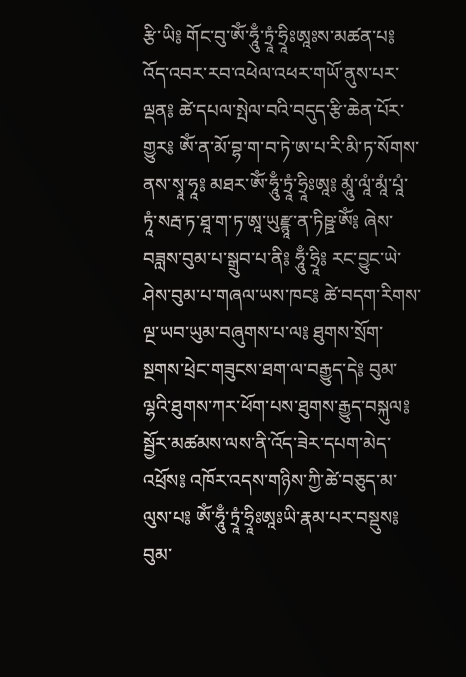རྩི་ཡི༔ གོང་བུ་ཨོཾ་ཧཱུྃ་ཏྲཱཾ་ཧྲཱིཿཨཱཿས་མཚན་པ༔ འོད་འབར་རབ་འཕེལ་འཕར་གཡོ་ནུས་པར་ལྡན༔ ཚེ་དཔལ་སྤེལ་བའི་བདུད་རྩི་ཆེན་པོར་གྱུར༔ ཨོཾ་ན་མོ་བྷ་ག་བ་ཏེ་ཨ་པ་རི་མི་ཏ་སོགས་ནས་སྭཱ་ཧཱ༔ མཐར་ཨོཾ་ཧཱུྃ་ཏྲཱཾ་ཧྲཱིཿཨཱ༔ མཱུཾ་ལཱཾ་མཱཾ་པཱཾ་ཏཱཾ་སརྦ་ཏ་ཐཱ་ག་ཏ་ཨཱ་ཡུརྫྙཱ་ན་ཏིཥྛ་ཨོཾ༔ ཞེས་བཟླས་བུམ་པ་སྒྲུབ་པ་ནི༔ ཧཱུྃ་ཧྲཱི༔ རང་བྱུང་ཡེ་ཤེས་བུམ་པ་གཞལ་ཡས་ཁང༔ ཚེ་བདག་རིགས་ལྔ་ཡབ་ཡུམ་བཞུགས་པ་ལ༔ ཐུགས་སྲོག་སྔགས་ཕྲེང་གཟུངས་ཐག་ལ་བརྒྱུད་དེ༔ བུམ་ལྷའི་ཐུགས་ཀར་ཕོག་པས་ཐུགས་རྒྱུད་བསྐུལ༔ སྦྱོར་མཚམས་ལས་ནི་འོད་ཟེར་དཔག་མེད་འཕྲོས༔ འཁོར་འདས་གཉིས་ཀྱི་ཚེ་བཅུད་མ་ལུས་པ༔ ཨོཾ་ཧཱུྃ་ཏྲཱཾ་ཧྲཱིཿཨཱཿཡི་རྣམ་པར་བསྡུས༔ བུམ་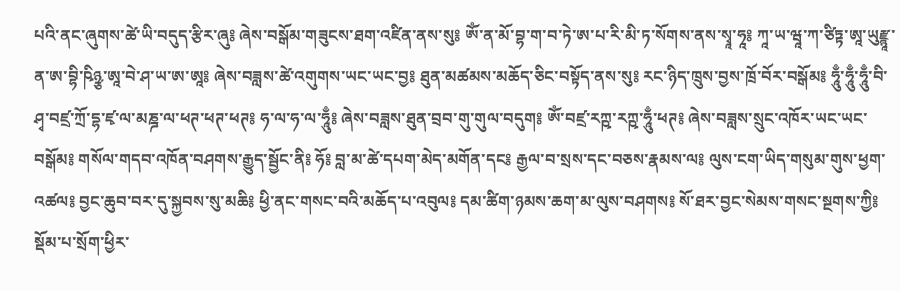པའི་ནང་ཞུགས་ཚེ་ཡི་བདུད་རྩིར་ཞུ༔ ཞེས་བསྒོམ་གཟུངས་ཐག་འཛིན་ནས་སུ༔ ཨོཾ་ན་མོ་བྷ་ག་བ་ཏེ་ཨ་པ་རི་མི་ཏ་སོགས་ནས་སྭཱ་ཧཱ༔ ཀཱ་ཡ་ཝཱ་ཀ་ཙིཏྟ་ཨཱ་ཡུརྫྙཱ་ན་ཨ་བྷི་ཥིཉྩ་ཨཱ་བེ་ཤ་ཡ་ཨ་ཨཱ༔ ཞེས་བཟླས་ཚེ་འགུགས་ཡང་ཡང་བྱ༔ ཐུན་མཚམས་མཆོད་ཅིང་བསྟོད་ནས་སུ༔ རང་ཉིད་ཁྲུས་བྱས་ཁྲོ་བོར་བསྒོམ༔ ཧཱུྃ་ཧཱུྃ་ཧཱུྃ་བི་ཤྭ་བཛྲ་ཀྲོ་དྷ་ཛྭ་ལ་མཎྜ་ལ་ཕཊ་ཕཊ་ཕཊ༔ ཧ་ལ་ཧ་ལ་ཧཱུྃ༔ ཞེས་བཟླས་ཐུན་བྲབ་གུ་གུལ་བདུག༔ ཨོཾ་བཛྲ་རཀྵ་རཀྵ་ཧཱུྃ་ཕཊ༔ ཞེས་བཟླས་སྲུང་འཁོར་ཡང་ཡང་བསྒོམ༔ གསོལ་གདབ་འཁོན་བཤགས་རྒྱུད་སྦྱོང་ནི༔ ཧོ༔ བླ་མ་ཚེ་དཔག་མེད་མགོན་དང༔ རྒྱལ་བ་སྲས་དང་བཅས་རྣམས་ལ༔ ལུས་ངག་ཡིད་གསུམ་གུས་ཕྱག་འཚལ༔ བྱང་ཆུབ་བར་དུ་སྐྱབས་སུ་མཆི༔ ཕྱི་ནང་གསང་བའི་མཆོད་པ་འབུལ༔ དམ་ཚིག་ཉམས་ཆག་མ་ལུས་བཤགས༔ སོ་ཐར་བྱང་སེམས་གསང་སྔགས་ཀྱི༔ སྡོམ་པ་སྲོག་ཕྱིར་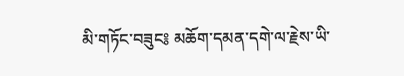མི་གཏོང་བཟུང༔ མཆོག་དམན་དགེ་ལ་རྗེས་ཡི་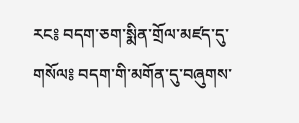རང༔ བདག་ཅག་སྨིན་གྲོལ་མཛད་དུ་གསོལ༔ བདག་གི་མགོན་དུ་བཞུགས་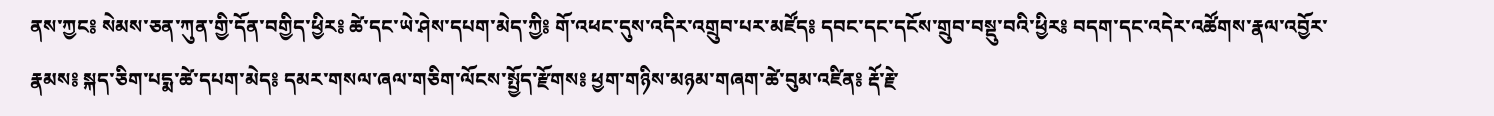ནས་ཀྱང༔ སེམས་ཅན་ཀུན་གྱི་དོན་བགྱིད་ཕྱིར༔ ཚེ་དང་ཡེ་ཤེས་དཔག་མེད་ཀྱི༔ གོ་འཕང་དུས་འདིར་འགྲུབ་པར་མཛོད༔ དབང་དང་དངོས་གྲུབ་བསྡུ་བའི་ཕྱིར༔ བདག་དང་འདེར་འཚོགས་རྣལ་འབྱོར་རྣམས༔ སྐད་ཅིག་པདྨ་ཚེ་དཔག་མེད༔ དམར་གསལ་ཞལ་གཅིག་ལོངས་སྤྱོད་རྫོགས༔ ཕྱག་གཉིས་མཉམ་གཞག་ཚེ་བུམ་འཛིན༔ རྡོ་རྗེ་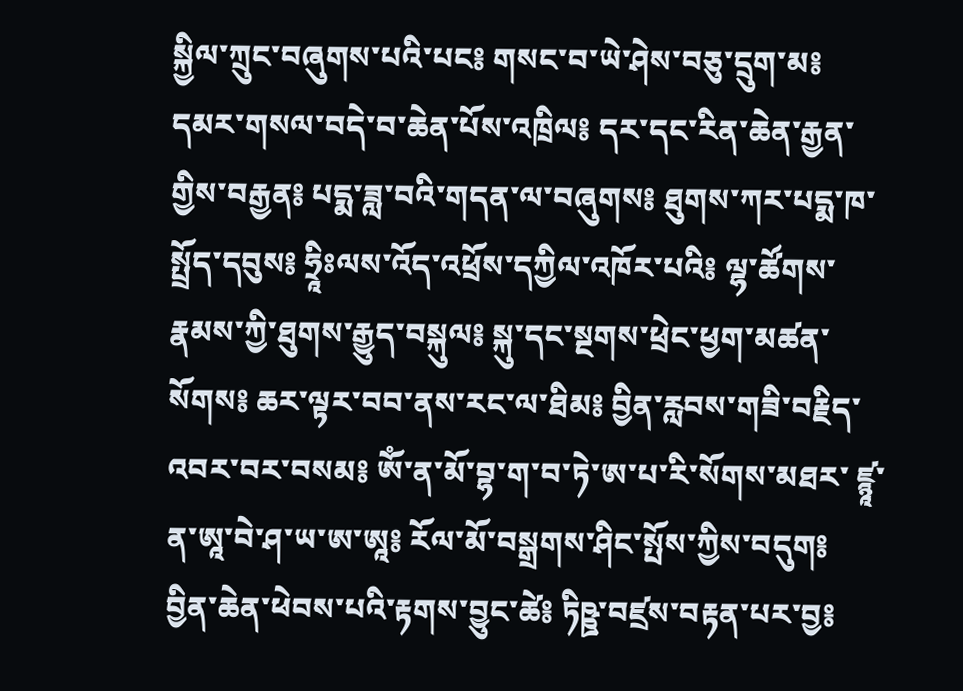སྐྱིལ་ཀྲུང་བཞུགས་པའི་པང༔ གསང་བ་ཡེ་ཤེས་བཅུ་དྲུག་མ༔ དམར་གསལ་བདེ་བ་ཆེན་པོས་འཁྲིལ༔ དར་དང་རིན་ཆེན་རྒྱན་གྱིས་བརྒྱན༔ པདྨ་ཟླ་བའི་གདན་ལ་བཞུགས༔ ཐུགས་ཀར་པདྨ་ཁ་སྤྲོད་དབུས༔ ཧྲཱིཿལས་འོད་འཕྲོས་དཀྱིལ་འཁོར་པའི༔ ལྷ་ཚོགས་རྣམས་ཀྱི་ཐུགས་རྒྱུད་བསྐུལ༔ སྐུ་དང་སྔགས་ཕྲེང་ཕྱག་མཚན་སོགས༔ ཆར་ལྟར་བབ་ནས་རང་ལ་ཐིམ༔ བྱིན་རླབས་གཟི་བརྗིད་འབར་བར་བསམ༔ ཨོཾ་ན་མོ་བྷ་ག་བ་ཏེ་ཨ་པ་རི་སོགས་མཐར་ ཛྙཱ་ན་ཨཱ་བེ་ཤ་ཡ་ཨ་ཨཱ༔ རོལ་མོ་བསྒྲགས་ཤིང་སྤོས་ཀྱིས་བདུག༔ བྱིན་ཆེན་ཕེབས་པའི་རྟགས་བྱུང་ཚེ༔ ཏིཥྛ་བཛྲས་བརྟན་པར་བྱ༔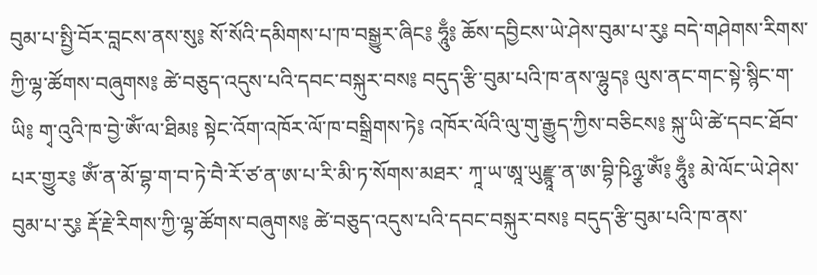བུམ་པ་སྤྱི་བོར་བླངས་ནས་སུ༔ སོ་སོའི་དམིགས་པ་ཁ་བསྒྱུར་ཞིང༔ ཧཱུྃ༔ ཆོས་དབྱིངས་ཡེ་ཤེས་བུམ་པ་རུ༔ བདེ་གཤེགས་རིགས་ཀྱི་ལྷ་ཚོགས་བཞུགས༔ ཚེ་བཅུད་འདུས་པའི་དབང་བསྐུར་བས༔ བདུད་རྩི་བུམ་པའི་ཁ་ནས་ལྷུད༔ ལུས་ནང་གང་སྟེ་སྙིང་ག་ཡི༔ གྭ་འུའི་ཁ་བྱེ་ཨོཾ་ལ་ཐིམ༔ སྟེང་འོག་འཁོར་ལོ་ཁ་བསྒྲིགས་ཏེ༔ འཁོར་ལོའི་ལུ་གུ་རྒྱུད་ཀྱིས་བཅིངས༔ སྐུ་ཡི་ཚེ་དབང་ཐོབ་པར་གྱུར༔ ཨོཾ་ན་མོ་བྷ་ག་བ་ཏེ་བཻ་རོ་ཙ་ན་ཨ་པ་རི་མི་ཏ་སོགས་མཐར་ ཀཱ་ཡ་ཨཱ་ཡུརྫྙཱ་ན་ཨ་བྷི་ཥིཉྩ་ཨོཾ༔ ཧཱུྃ༔ མེ་ལོང་ཡེ་ཤེས་བུམ་པ་རུ༔ རྡོ་རྗེ་རིགས་ཀྱི་ལྷ་ཚོགས་བཞུགས༔ ཚེ་བཅུད་འདུས་པའི་དབང་བསྐུར་བས༔ བདུད་རྩི་བུམ་པའི་ཁ་ནས་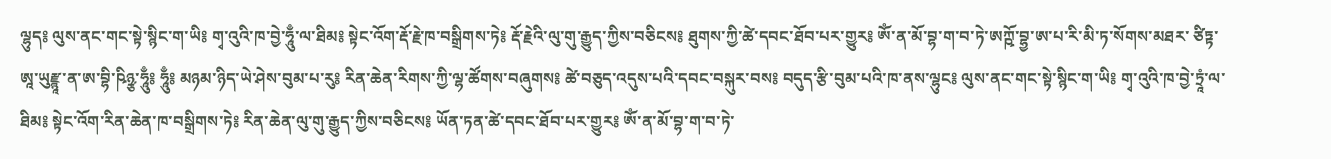ལྷུད༔ ལུས་ནང་གང་སྟེ་སྙིང་ག་ཡི༔ གྭ་འུའི་ཁ་བྱེ་ཧཱུྃ་ལ་ཐིམ༔ སྟེང་འོག་རྡོ་རྗེ་ཁ་བསྒྲིགས་ཏེ༔ རྡོ་རྗེའི་ལུ་གུ་རྒྱུད་ཀྱིས་བཅིངས༔ ཐུགས་ཀྱི་ཚེ་དབང་ཐོབ་པར་གྱུར༔ ཨོཾ་ན་མོ་བྷ་ག་བ་ཏེ་ཨཀྵོ་བྷྱ་ཨ་པ་རི་མི་ཏ་སོགས་མཐར་ ཙིཏྟ་ཨཱ་ཡུརྫྙཱ་ན་ཨ་བྷི་ཥིཉྩ་ཧཱུྃ༔ ཧཱུྃ༔ མཉམ་ཉིད་ཡེ་ཤེས་བུམ་པ་རུ༔ རིན་ཆེན་རིགས་ཀྱི་ལྷ་ཚོགས་བཞུགས༔ ཚེ་བཅུད་འདུས་པའི་དབང་བསྐུར་བས༔ བདུད་རྩི་བུམ་པའི་ཁ་ནས་ལྷུང༔ ལུས་ནང་གང་སྟེ་སྙིང་ག་ཡི༔ གྭ་འུའི་ཁ་བྱེ་ཏྲཱཾ་ལ་ཐིམ༔ སྟེང་འོག་རིན་ཆེན་ཁ་བསྒྲིགས་ཏེ༔ རིན་ཆེན་ལུ་གུ་རྒྱུད་ཀྱིས་བཅིངས༔ ཡོན་ཏན་ཚེ་དབང་ཐོབ་པར་གྱུར༔ ཨོཾ་ན་མོ་བྷ་ག་བ་ཏེ་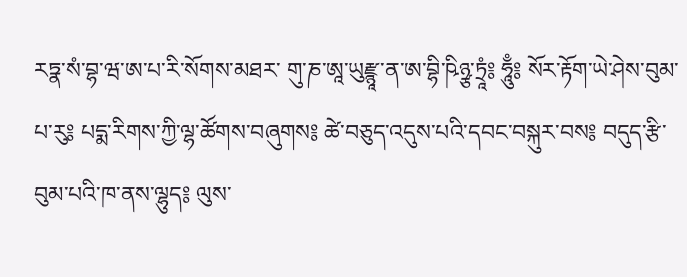རཏྣ་སཾ་བྷ་ཝ་ཨ་པ་རི་སོགས་མཐར་ གུ་ཎ་ཨཱ་ཡུརྫྙཱ་ན་ཨ་བྷི་ཥིཉྩ་ཏྲཱཾ༔ ཧཱུྃ༔ སོར་རྟོག་ཡེ་ཤེས་བུམ་པ་རུ༔ པདྨ་རིགས་ཀྱི་ལྷ་ཚོགས་བཞུགས༔ ཚེ་བཅུད་འདུས་པའི་དབང་བསྐུར་བས༔ བདུད་རྩི་བུམ་པའི་ཁ་ནས་ལྷུད༔ ལུས་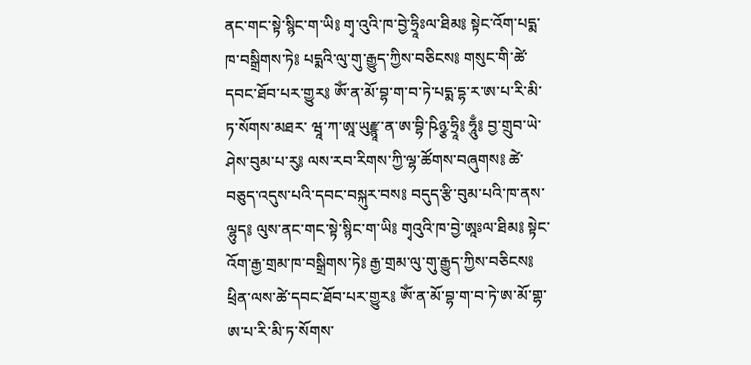ནང་གང་སྟེ་སྙིང་ག་ཡི༔ གྭ་འུའི་ཁ་བྱེ་ཧྲཱིཿལ་ཐིམ༔ སྟེང་འོག་པདྨ་ཁ་བསྒྲིགས་ཏེ༔ པདྨའི་ལུ་གུ་རྒྱུད་ཀྱིས་བཅིངས༔ གསུང་གི་ཚེ་དབང་ཐོབ་པར་གྱུར༔ ཨོཾ་ན་མོ་བྷ་ག་བ་ཏེ་པདྨ་དྷ་ར་ཨ་པ་རི་མི་ཏ་སོགས་མཐར་ ཝཱ་ཀ་ཨཱ་ཡུརྫྙཱ་ན་ཨ་བྷི་ཥིཉྩ་ཧྲཱི༔ ཧཱུྃ༔ བྱ་གྲུབ་ཡེ་ཤེས་བུམ་པ་རུ༔ ལས་རབ་རིགས་ཀྱི་ལྷ་ཚོགས་བཞུགས༔ ཚེ་བཅུད་འདུས་པའི་དབང་བསྐུར་བས༔ བདུད་རྩི་བུམ་པའི་ཁ་ནས་ལྷུད༔ ལུས་ནང་གང་སྟེ་སྙིང་ག་ཡི༔ གྭའུའི་ཁ་བྱེ་ཨཱཿལ་ཐིམ༔ སྟེང་འོག་རྒྱ་གྲམ་ཁ་བསྒྲིགས་ཏེ༔ རྒྱ་གྲམ་ལུ་གུ་རྒྱུད་ཀྱིས་བཅིངས༔ ཕྲིན་ལས་ཚེ་དབང་ཐོབ་པར་གྱུར༔ ཨོཾ་ན་མོ་བྷ་ག་བ་ཏེ་ཨ་མོ་གྷ་ཨ་པ་རི་མི་ཏ་སོགས་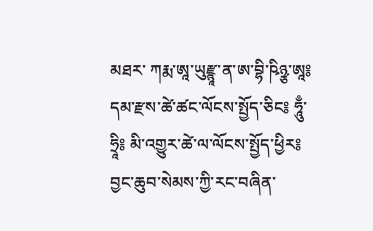མཐར་ ཀརྨ་ཨཱ་ཡུརྫྙཱ་ན་ཨ་བྷི་ཥིཉྩ་ཨཱ༔ དམ་རྫས་ཚེ་ཚང་ལོངས་སྤྱོད་ཅིང༔ ཧཱུྃ་ཧྲཱི༔ མི་འགྱུར་ཚེ་ལ་ལོངས་སྤྱོད་ཕྱིར༔ བྱང་ཆུབ་སེམས་ཀྱི་རང་བཞིན་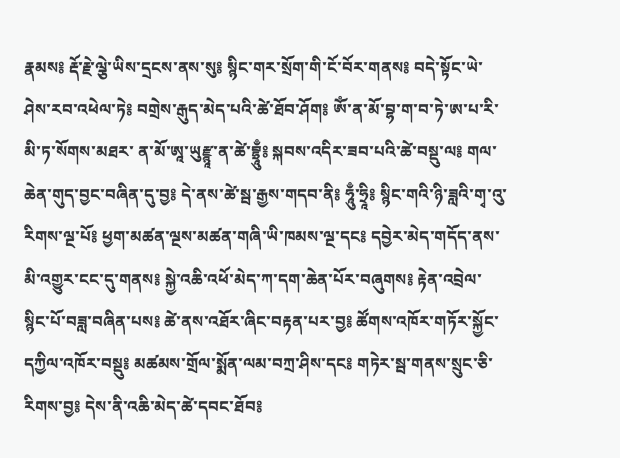རྣམས༔ རྡོ་རྗེ་ལྕེ་ཡིས་དྲངས་ནས་སུ༔ སྙིང་གར་སྲོག་གི་ངོ་བོར་གནས༔ བདེ་སྟོང་ཡེ་ཤེས་རབ་འཕེལ་ཏེ༔ བགྲེས་རྒུད་མེད་པའི་ཚེ་ཐོབ་ཤོག༔ ཨོཾ་ན་མོ་བྷ་ག་བ་ཏེ་ཨ་པ་རི་མི་ཏ་སོགས་མཐར་ ན་མོ་ཨཱ་ཡུརྫྙཱ་ན་ཚེ་བྷྲཱུྃ༔ སྐབས་འདིར་ཟབ་པའི་ཚེ་བསྡུ་ལ༔ གལ་ཆེན་གུད་བྱང་བཞིན་དུ་བྱ༔ དེ་ནས་ཚེ་སྦ་རྒྱས་གདབ་ནི༔ ཧཱུྃ་ཧྲཱི༔ སྙིང་གའི་ཉི་ཟླའི་གྭ་འུ་རིགས་ལྔ་པོ༔ ཕྱག་མཚན་ལྔས་མཚན་གཞི་ཡི་ཁམས་ལྔ་དང༔ དབྱེར་མེད་གདོད་ནས་མི་འགྱུར་ངང་དུ་གནས༔ སྐྱེ་འཆི་འཕོ་མེད་ཀ་དག་ཆེན་པོར་བཞུགས༔ རྟེན་འབྲེལ་སྙིང་པོ་བཟླ་བཞིན་པས༔ ཚེ་ནས་འཐོར་ཞིང་བརྟན་པར་བྱ༔ ཚོགས་འཁོར་གཏོར་སྐྱོང་དཀྱིལ་འཁོར་བསྡུ༔ མཚམས་གྲོལ་སྨོན་ལམ་བཀྲ་ཤིས་དང༔ གཏེར་སྦ་གནས་སྲུང་ཅི་རིགས་བྱ༔ དེས་ནི་འཆི་མེད་ཚེ་དབང་ཐོབ༔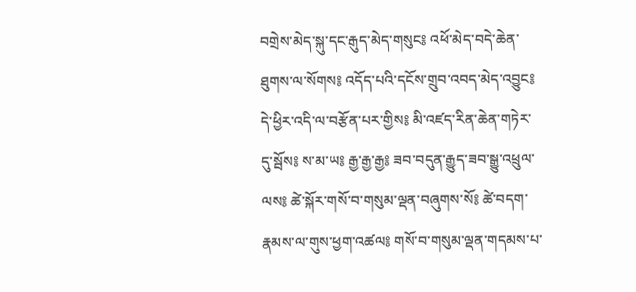བགྲེས་མེད་སྐུ་དང་རྒུད་མེད་གསུང༔ འཕོ་མེད་བདེ་ཆེན་ཐུགས་ལ་སོགས༔ འདོད་པའི་དངོས་གྲུབ་འབད་མེད་འབྱུང༔ དེ་ཕྱིར་འདི་ལ་བརྩོན་པར་གྱིས༔ མི་འཛད་རིན་ཆེན་གཏེར་དུ་སྦོས༔ ས་མ་ཡ༔ རྒྱ་རྒྱ་རྒྱ༔ ཟབ་བདུན་རྒྱུད་ཟབ་སྒྱུ་འཕྲུལ་ལས༔ ཚེ་སྐོར་གསོ་བ་གསུམ་ལྡན་བཞུགས་སོ༔ ཚེ་བདག་རྣམས་ལ་གུས་ཕྱག་འཚལ༔ གསོ་བ་གསུམ་ལྡན་གདམས་པ་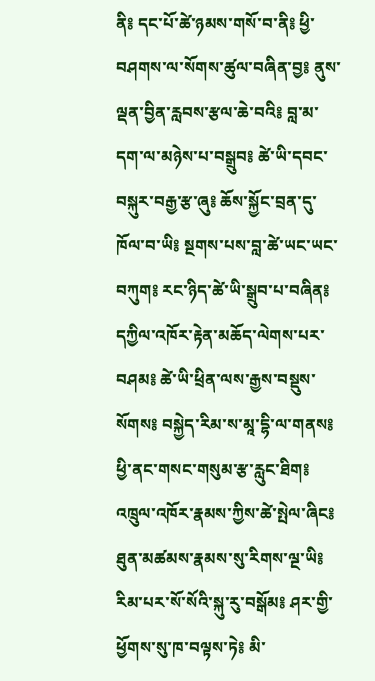ནི༔ དང་པོ་ཚེ་ཉམས་གསོ་བ་ནི༔ ཕྱི་བཤགས་ལ་སོགས་ཚུལ་བཞིན་བྱ༔ ནུས་ལྡན་བྱིན་རླབས་རྩལ་ཆེ་བའི༔ བླ་མ་དག་ལ་མཉེས་པ་བསྒྲུབ༔ ཚེ་ཡི་དབང་བསྐུར་བརྒྱ་རྩ་ཞུ༔ ཆོས་སྐྱོང་བྲན་དུ་ཁོལ་བ་ཡི༔ སྔགས་པས་བླ་ཚེ་ཡང་ཡང་བཀུག༔ རང་ཉིད་ཚེ་ཡི་སྒྲུབ་པ་བཞིན༔ དཀྱིལ་འཁོར་རྟེན་མཆོད་ལེགས་པར་བཤམ༔ ཚེ་ཡི་ཕྲིན་ལས་རྒྱས་བསྡུས་སོགས༔ བསྐྱེད་རིམ་ས་མཱ་དྷི་ལ་གནས༔ ཕྱི་ནང་གསང་གསུམ་རྩ་རླུང་ཐིག༔ འཁྲུལ་འཁོར་རྣམས་ཀྱིས་ཚེ་སྤེལ་ཞིང༔ ཐུན་མཚམས་རྣམས་སུ་རིགས་ལྔ་ཡི༔ རིམ་པར་སོ་སོའི་སྐུ་རུ་བསྒོམ༔ ཤར་གྱི་ཕྱོགས་སུ་ཁ་བལྟས་ཏེ༔ མི་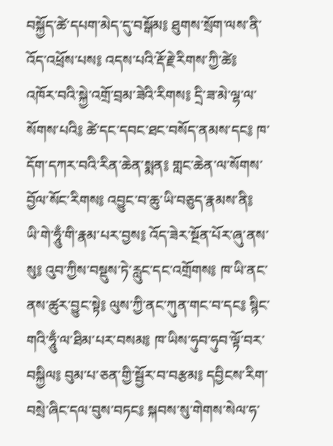བསྐྱོད་ཚེ་དཔག་མེད་དུ་བསྒོམ༔ ཐུགས་སྲོག་ལས་ནི་འོད་འཕྲོས་པས༔ འདས་པའི་རྡོ་རྗེ་རིགས་ཀྱི་ཚེ༔ འཁོར་བའི་སྐྱེ་འགྲོ་བྲམ་ཟེའི་རིགས༔ དྲི་ཟ་མེ་ལྷ་ལ་སོགས་པའི༔ ཚེ་དང་དབང་ཐང་བསོད་ནམས་དང༔ ཁ་དོག་དཀར་བའི་རིན་ཆེན་སྨན༔ གླང་ཆེན་ལ་སོགས་བྱོལ་སོང་རིགས༔ འབྱུང་བ་ཆུ་ཡི་བཅུད་རྣམས་ནི༔ ཡི་གེ་ཧཱུྃ་གི་རྣམ་པར་བྱས༔ འོད་ཟེར་སྔོན་པོར་ཞུ་ནས་སུ༔ འུབ་ཀྱིས་བསྡུས་ཏེ་རླུང་དང་འགྲོགས༔ ཁ་ཡི་ནང་ནས་ཚུར་བྱུང་སྟེ༔ ལུས་ཀྱི་ནང་ཀུན་གང་བ་དང༔ སྙིང་གའི་ཧཱུྃ་ལ་ཐིམ་པར་བསམ༔ ཁ་ཡིས་ཧུབ་ཧུབ་ལྟོ་བར་བསྐྱིལ༔ བུམ་པ་ཅན་གྱི་སྦྱོར་བ་བརྩམ༔ དབྱིངས་རིག་བསྲེ་ཞིང་དལ་བུས་བཏང༔ སྐབས་སུ་གེགས་སེལ་ཧ་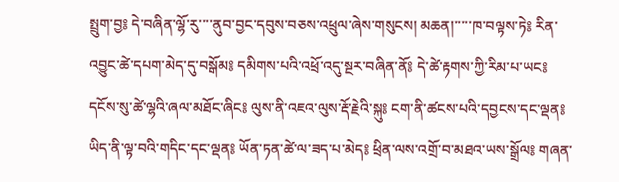སྤྲུག་བྱ༔ དེ་བཞིན་ལྷོ་རུ་་་་ནུབ་བྱང་དབུས་བཅས་འཕྲུལ་ཞེས་གསུངས། མཆན།་་་་་ཁ་བལྟས་ཏེ༔ རིན་འབྱུང་ཚེ་དཔག་མེད་དུ་བསྒོམ༔ དམིགས་པའི་འཕྲོ་འདུ་སྔར་བཞིན་ནོ༔ དེ་ཚེ་རྟགས་ཀྱི་རིམ་པ་ཡང༔ དངོས་སུ་ཚེ་ལྷའི་ཞལ་མཐོང་ཞིང༔ ལུས་ནི་འཇའ་ལུས་རྡོ་རྗེའི་སྐུ༔ ངག་ནི་ཚངས་པའི་དབྱངས་དང་ལྡན༔ ཡིད་ནི་ལྟ་བའི་གདིང་དང་ལྡན༔ ཡོན་ཏན་ཚེ་ལ་ཟད་པ་མེད༔ ཕྲིན་ལས་འགྲོ་བ་མཐའ་ཡས་སྒྲོལ༔ གཞན་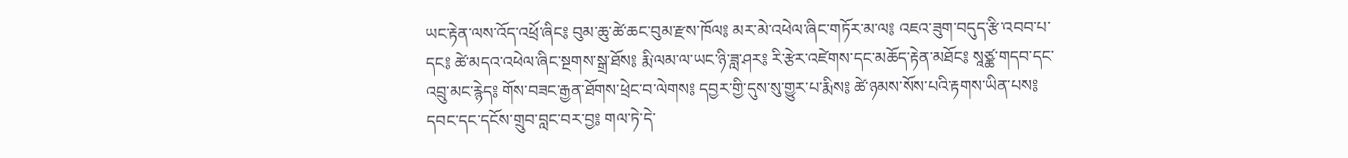ཡང་རྟེན་ལས་འོད་འཕྲོ་ཞིང༔ བུམ་ཆུ་ཚེ་ཆང་བུམ་རྫས་ཁོལ༔ མར་མེ་འཕེལ་ཞིང་གཏོར་མ་ལ༔ འཇའ་ཟུག་བདུད་རྩི་འབབ་པ་དང༔ ཚེ་མདའ་འཕེལ་ཞིང་སྔགས་སྒྲ་ཐོས༔ རྨི་ལམ་ལ་ཡང་ཉི་ཟླ་ཤར༔ རི་རྩེར་འཛེགས་དང་མཆོད་རྟེན་མཐོང༔ སཱཙྪ་གདབ་དང་འབྲུ་མང་རྙེད༔ གོས་བཟང་རྒྱན་ཐོགས་ཕྲེང་བ་ལེགས༔ དབྱར་གྱི་དུས་སུ་གྱུར་པ་རྨིས༔ ཚེ་ཉམས་སོས་པའི་རྟགས་ཡིན་པས༔ དབང་དང་དངོས་གྲུབ་བླང་བར་བྱ༔ གལ་ཏེ་དེ་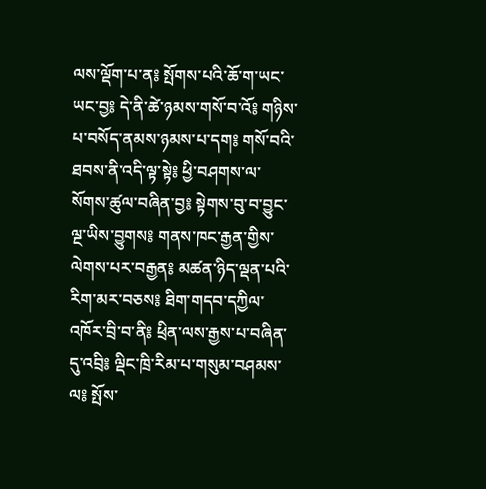ལས་ལྡོག་པ་ན༔ སྤོགས་པའི་ཆོ་ག་ཡང་ཡང་བྱ༔ དེ་ནི་ཚེ་ཉམས་གསོ་བ་འོ༔ གཉིས་པ་བསོད་ནམས་ཉམས་པ་དག༔ གསོ་བའི་ཐབས་ནི་འདི་ལྟ་སྟེ༔ ཕྱི་བཤགས་ལ་སོགས་ཚུལ་བཞིན་བྱ༔ སྟེགས་བུ་བ་བྱུང་ལྔ་ཡིས་བྱུགས༔ གནས་ཁང་རྒྱན་གྱིས་ལེགས་པར་བརྒྱན༔ མཚན་ཉིད་ལྡན་པའི་རིག་མར་བཅས༔ ཐིག་གདབ་དཀྱིལ་འཁོར་བྲི་བ་ནི༔ ཕྲིན་ལས་རྒྱས་པ་བཞིན་དུ་འབྲི༔ ལྡིང་ཁྲི་རིམ་པ་གསུམ་བཤམས་ལ༔ སྤོས་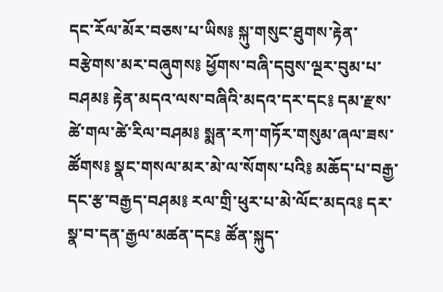དང་རོལ་མོར་བཅས་པ་ཡིས༔ སྐུ་གསུང་ཐུགས་རྟེན་བརྩེགས་མར་བཞུགས༔ ཕྱོགས་བཞི་དབུས་ལྔར་བུམ་པ་བཤམ༔ རྟེན་མདའ་ལས་བཞིའི་མདའ་དར་དང༔ དམ་རྫས་ཚེ་གལ་ཚེ་རིལ་བཤམ༔ སྨན་རཀ་གཏོར་གསུམ་ཞལ་ཟས་ཚོགས༔ སྣང་གསལ་མར་མེ་ལ་སོགས་པའི༔ མཆོད་པ་བརྒྱ་དང་རྩ་བརྒྱད་བཤམ༔ རལ་གྲི་ཕུར་པ་མེ་ལོང་མདའ༔ དར་སྣ་བ་དན་རྒྱལ་མཚན་དང༔ ཚོན་སྐུད་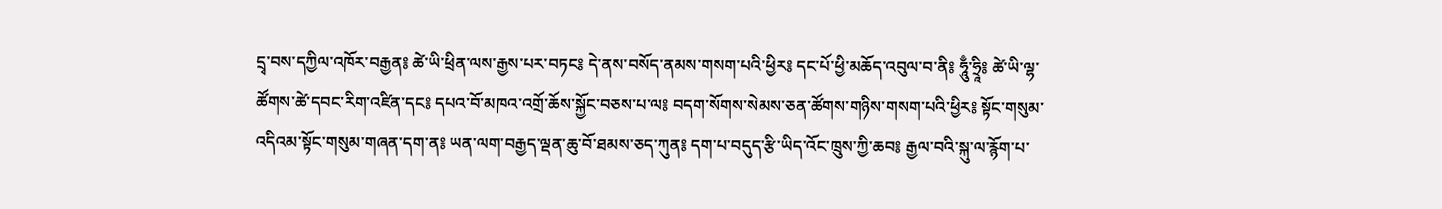དྲྭ་བས་དཀྱིལ་འཁོར་བརྒྱན༔ ཚེ་ཡི་ཕྲིན་ལས་རྒྱས་པར་བཏང༔ དེ་ནས་བསོད་ནམས་གསག་པའི་ཕྱིར༔ དང་པོ་ཕྱི་མཆོད་འབུལ་བ་ནི༔ ཧཱུྃ་ཧྲཱི༔ ཚེ་ཡི་ལྷ་ཚོགས་ཚེ་དབང་རིག་འཛིན་དང༔ དཔའ་བོ་མཁའ་འགྲོ་ཆོས་སྐྱོང་བཅས་པ་ལ༔ བདག་སོགས་སེམས་ཅན་ཚོགས་གཉིས་གསག་པའི་ཕྱིར༔ སྟོང་གསུམ་འདིའམ་སྟོང་གསུམ་གཞན་དག་ན༔ ཡན་ལག་བརྒྱད་ལྡན་ཆུ་བོ་ཐམས་ཅད་ཀུན༔ དག་པ་བདུད་རྩི་ཡིད་འོང་ཁྲུས་ཀྱི་ཆབ༔ རྒྱལ་བའི་སྐུ་ལ་རྙོག་པ་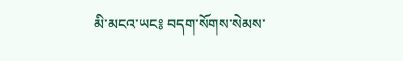མི་མངའ་ཡང༔ བདག་སོགས་སེམས་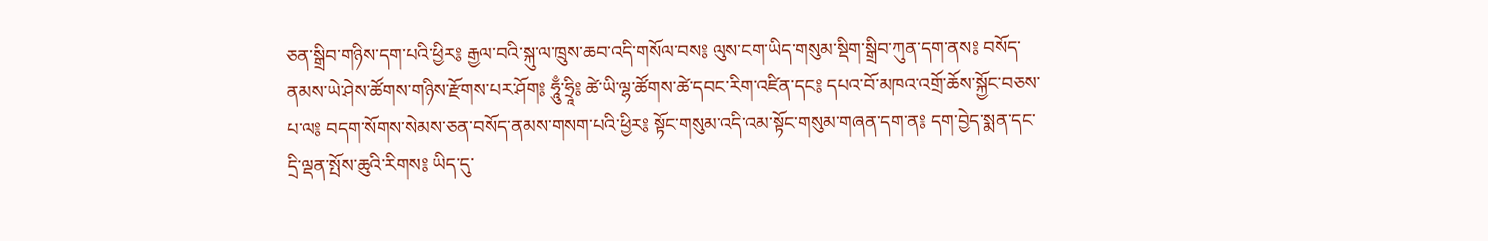ཅན་སྒྲིབ་གཉིས་དག་པའི་ཕྱིར༔ རྒྱལ་བའི་སྐུ་ལ་ཁྲུས་ཆབ་འདི་གསོལ་བས༔ ལུས་ངག་ཡིད་གསུམ་སྡིག་སྒྲིབ་ཀུན་དག་ནས༔ བསོད་ནམས་ཡེ་ཤེས་ཚོགས་གཉིས་རྫོགས་པར་ཤོག༔ ཧཱུྃ་ཧྲཱི༔ ཚེ་ཡི་ལྷ་ཚོགས་ཚེ་དབང་རིག་འཛིན་དང༔ དཔའ་བོ་མཁའ་འགྲོ་ཆོས་སྐྱོང་བཅས་པ་ལ༔ བདག་སོགས་སེམས་ཅན་བསོད་ནམས་གསག་པའི་ཕྱིར༔ སྟོང་གསུམ་འདི་འམ་སྟོང་གསུམ་གཞན་དག་ན༔ དག་བྱེད་སྨན་དང་དྲི་ལྡན་སྤོས་ཆུའི་རིགས༔ ཡིད་དུ་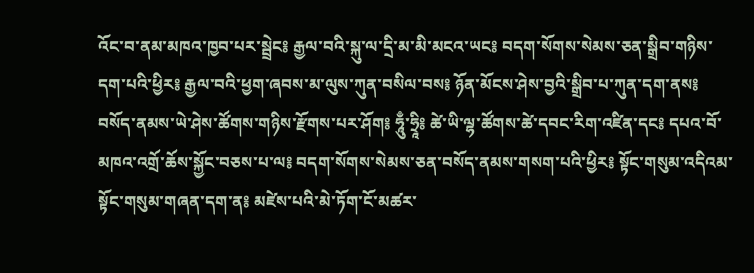འོང་བ་ནམ་མཁའ་ཁྱབ་པར་སྦྲེང༔ རྒྱལ་བའི་སྐུ་ལ་དྲི་མ་མི་མངའ་ཡང༔ བདག་སོགས་སེམས་ཅན་སྒྲིབ་གཉིས་དག་པའི་ཕྱིར༔ རྒྱལ་བའི་ཕྱག་ཞབས་མ་ལུས་ཀུན་བསིལ་བས༔ ཉོན་མོངས་ཤེས་བྱའི་སྒྲིབ་པ་ཀུན་དག་ནས༔ བསོད་ནམས་ཡེ་ཤེས་ཚོགས་གཉིས་རྫོགས་པར་ཤོག༔ ཧཱུྃ་ཧྲཱི༔ ཚེ་ཡི་ལྷ་ཚོགས་ཚེ་དབང་རིག་འཛིན་དང༔ དཔའ་བོ་མཁའ་འགྲོ་ཆོས་སྐྱོང་བཅས་པ་ལ༔ བདག་སོགས་སེམས་ཅན་བསོད་ནམས་གསག་པའི་ཕྱིར༔ སྟོང་གསུམ་འདིའམ་སྟོང་གསུམ་གཞན་དག་ན༔ མཛེས་པའི་མེ་ཏོག་ངོ་མཚར་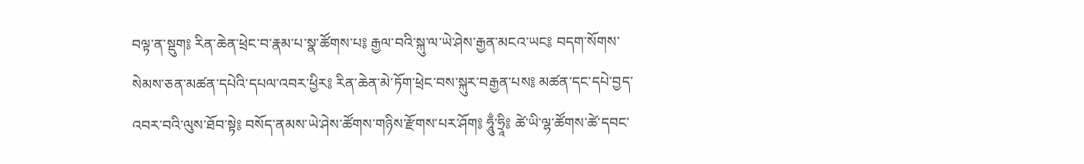བལྟ་ན་སྡུག༔ རིན་ཆེན་ཕྲེང་བ་རྣམ་པ་སྣ་ཚོགས་པ༔ རྒྱལ་བའི་སྐུ་ལ་ཡེ་ཤེས་རྒྱན་མངའ་ཡང༔ བདག་སོགས་སེམས་ཅན་མཚན་དཔེའི་དཔལ་འབར་ཕྱིར༔ རིན་ཆེན་མེ་ཏོག་ཕྲེང་བས་སྐུར་བརྒྱན་པས༔ མཚན་དང་དཔེ་བྱད་འབར་བའི་ལུས་ཐོབ་སྟེ༔ བསོད་ནམས་ཡེ་ཤེས་ཚོགས་གཉིས་རྫོགས་པར་ཤོག༔ ཧཱུྃ་ཧྲཱི༔ ཚེ་ཡི་ལྷ་ཚོགས་ཚེ་དབང་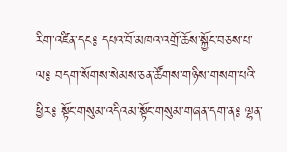རིག་འཛིན་དང༔ དཔའ་བོ་མཁའ་འགྲོ་ཆོས་སྐྱོང་བཅས་པ་ལ༔ བདག་སོགས་སེམས་ཅན་ཚོགས་གཉིས་གསག་པའི་ཕྱིར༔ སྟོང་གསུམ་འདིའམ་སྟོང་གསུམ་གཞན་དག་ན༔ ལྷན་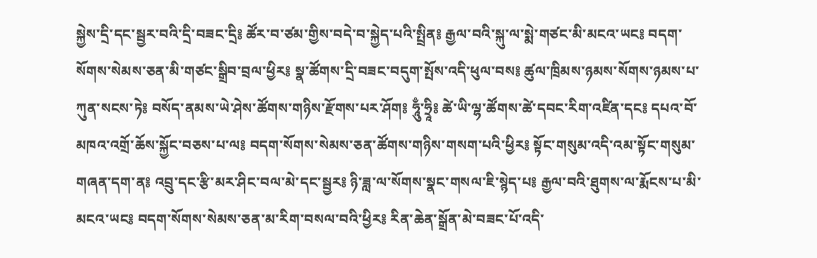སྐྱེས་དྲི་དང་སྦྱར་བའི་དྲི་བཟང་དྲི༔ ཚོར་བ་ཙམ་གྱིས་བདེ་བ་སྐྱེད་པའི་སྤྲིན༔ རྒྱལ་བའི་སྐུ་ལ་སྨེ་གཙང་མི་མངའ་ཡང༔ བདག་སོགས་སེམས་ཅན་མི་གཙང་སྒྲིབ་བྲལ་ཕྱིར༔ སྣ་ཚོགས་དྲི་བཟང་བདུག་སྤོས་འདི་ཕུལ་བས༔ ཚུལ་ཁྲིམས་ཉམས་སོགས་ཉམས་པ་ཀུན་སངས་ཏེ༔ བསོད་ནམས་ཡེ་ཤེས་ཚོགས་གཉིས་རྫོགས་པར་ཤོག༔ ཧཱུྃ་ཧྲཱི༔ ཚེ་ཡི་ལྷ་ཚོགས་ཚེ་དབང་རིག་འཛིན་དང༔ དཔའ་བོ་མཁའ་འགྲོ་ཆོས་སྐྱོང་བཅས་པ་ལ༔ བདག་སོགས་སེམས་ཅན་ཚོགས་གཉིས་གསག་པའི་ཕྱིར༔ སྟོང་གསུམ་འདི་འམ་སྟོང་གསུམ་གཞན་དག་ན༔ འབྲུ་དང་རྩི་མར་ཤིང་བལ་མེ་དང་སྦྱར༔ ཉི་ཟླ་ལ་སོགས་སྣང་གསལ་ཇི་སྙེད་པ༔ རྒྱལ་བའི་ཐུགས་ལ་རྨོངས་པ་མི་མངའ་ཡང༔ བདག་སོགས་སེམས་ཅན་མ་རིག་བསལ་བའི་ཕྱིར༔ རིན་ཆེན་སྒྲོན་མེ་བཟང་པོ་འདི་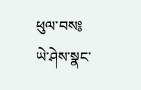ཕུལ་བས༔ ཡེ་ཤེས་སྣང་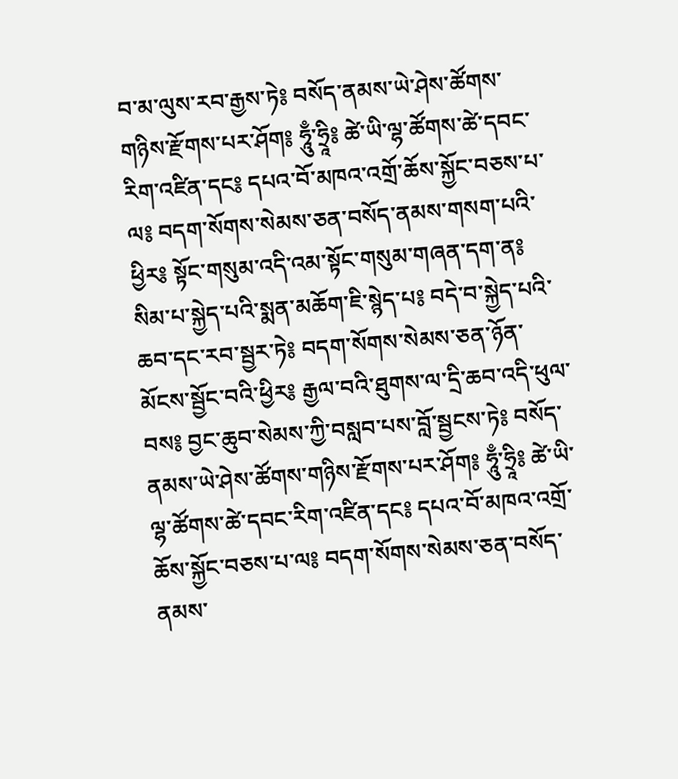བ་མ་ལུས་རབ་རྒྱས་ཏེ༔ བསོད་ནམས་ཡེ་ཤེས་ཚོགས་གཉིས་རྫོགས་པར་ཤོག༔ ཧཱུྃ་ཧྲཱི༔ ཚེ་ཡི་ལྷ་ཚོགས་ཚེ་དབང་རིག་འཛིན་དང༔ དཔའ་བོ་མཁའ་འགྲོ་ཆོས་སྐྱོང་བཅས་པ་ལ༔ བདག་སོགས་སེམས་ཅན་བསོད་ནམས་གསག་པའི་ཕྱིར༔ སྟོང་གསུམ་འདི་འམ་སྟོང་གསུམ་གཞན་དག་ན༔ སིམ་པ་སྐྱེད་པའི་སྨན་མཆོག་ཇི་སྙེད་པ༔ བདེ་བ་སྐྱེད་པའི་ཆབ་དང་རབ་སྦྱར་ཏེ༔ བདག་སོགས་སེམས་ཅན་ཉོན་མོངས་སྦྱོང་བའི་ཕྱིར༔ རྒྱལ་བའི་ཐུགས་ལ་དྲི་ཆབ་འདི་ཕུལ་བས༔ བྱང་ཆུབ་སེམས་ཀྱི་བསླབ་པས་བློ་སྦྱངས་ཏེ༔ བསོད་ནམས་ཡེ་ཤེས་ཚོགས་གཉིས་རྫོགས་པར་ཤོག༔ ཧཱུྃ་ཧྲཱི༔ ཚེ་ཡི་ལྷ་ཚོགས་ཚེ་དབང་རིག་འཛིན་དང༔ དཔའ་བོ་མཁའ་འགྲོ་ཆོས་སྐྱོང་བཅས་པ་ལ༔ བདག་སོགས་སེམས་ཅན་བསོད་ནམས་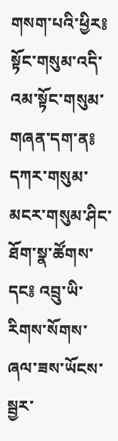གསག་པའི་ཕྱིར༔ སྟོང་གསུམ་འདི་འམ་སྟོང་གསུམ་གཞན་དག་ན༔ དཀར་གསུམ་མངར་གསུམ་ཤིང་ཐོག་སྣ་ཚོགས་དང༔ འབྲུ་ཡི་རིགས་སོགས་ཞལ་ཟས་ཡོངས་སྦྱར་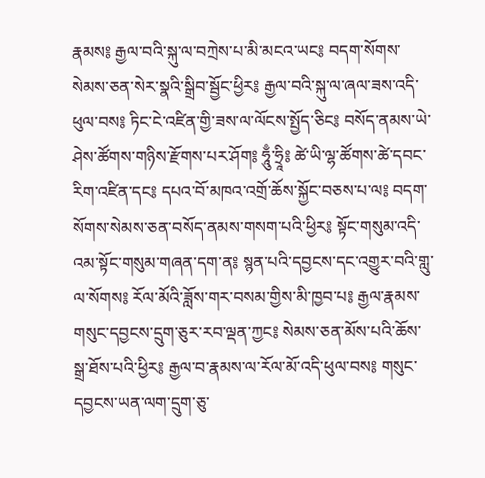རྣམས༔ རྒྱལ་བའི་སྐུ་ལ་བཀྲེས་པ་མི་མངའ་ཡང༔ བདག་སོགས་སེམས་ཅན་སེར་སྣའི་སྒྲིབ་སྦྱོང་ཕྱིར༔ རྒྱལ་བའི་སྐུ་ལ་ཞལ་ཟས་འདི་ཕུལ་བས༔ ཏིང་ངེ་འཛིན་གྱི་ཟས་ལ་ལོངས་སྤྱོད་ཅིང༔ བསོད་ནམས་ཡེ་ཤེས་ཚོགས་གཉིས་རྫོགས་པར་ཤོག༔ ཧཱུྃ་ཧྲཱི༔ ཚེ་ཡི་ལྷ་ཚོགས་ཚེ་དབང་རིག་འཛིན་དང༔ དཔའ་བོ་མཁའ་འགྲོ་ཆོས་སྐྱོང་བཅས་པ་ལ༔ བདག་སོགས་སེམས་ཅན་བསོད་ནམས་གསག་པའི་ཕྱིར༔ སྟོང་གསུམ་འདི་འམ་སྟོང་གསུམ་གཞན་དག་ན༔ སྙན་པའི་དབྱངས་དང་འགྱུར་བའི་གླུ་ལ་སོགས༔ རོལ་མོའི་ཟློས་གར་བསམ་གྱིས་མི་ཁྱབ་པ༔ རྒྱལ་རྣམས་གསུང་དབྱངས་དྲུག་ཅུར་རབ་ལྡན་ཀྱང༔ སེམས་ཅན་མོས་པའི་ཆོས་སྒྲ་ཐོས་པའི་ཕྱིར༔ རྒྱལ་བ་རྣམས་ལ་རོལ་མོ་འདི་ཕུལ་བས༔ གསུང་དབྱངས་ཡན་ལག་དྲུག་ཅུ་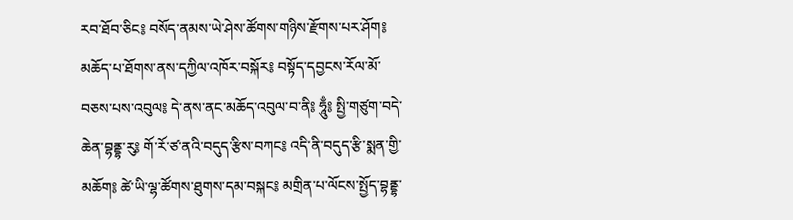རབ་ཐོབ་ཅིང༔ བསོད་ནམས་ཡེ་ཤེས་ཚོགས་གཉིས་རྫོགས་པར་ཤོག༔ མཆོད་པ་ཐོགས་ནས་དཀྱིལ་འཁོར་བསྐོར༔ བསྟོད་དབྱངས་རོལ་མོ་བཅས་པས་འབུལ༔ དེ་ནས་ནང་མཆོད་འབུལ་བ་ནི༔ ཧཱུྃ༔ སྤྱི་གཙུག་བདེ་ཆེན་བྷནྡྷ་རུ༔ གོ་རོ་ཙ་ནའི་བདུད་རྩིས་བཀང༔ འདི་ནི་བདུད་རྩི་སྨན་གྱི་མཆོག༔ ཚེ་ཡི་ལྷ་ཚོགས་ཐུགས་དམ་བསྐང༔ མགྲིན་པ་ལོངས་སྤྱོད་བྷནྡྷ་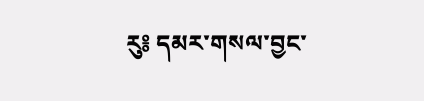རུ༔ དམར་གསལ་བྱང་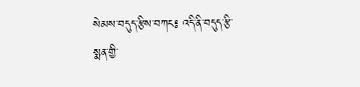སེམས་བདུད་རྩིས་བཀང༔ འདི་ནི་བདུད་རྩི་སྨན་གྱི་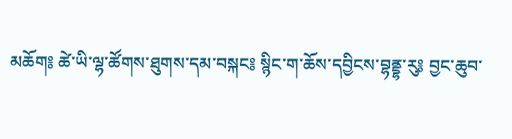མཆོག༔ ཚེ་ཡི་ལྷ་ཚོགས་ཐུགས་དམ་བསྐང༔ སྙིང་ག་ཆོས་དབྱིངས་བྷནྡྷ་རུ༔ བྱང་ཆུབ་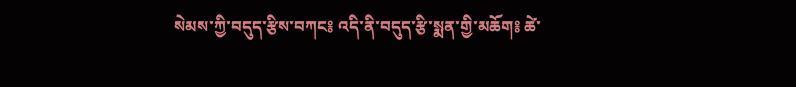སེམས་ཀྱི་བདུད་རྩིས་བཀང༔ འདི་ནི་བདུད་རྩི་སྨན་གྱི་མཆོག༔ ཚེ་